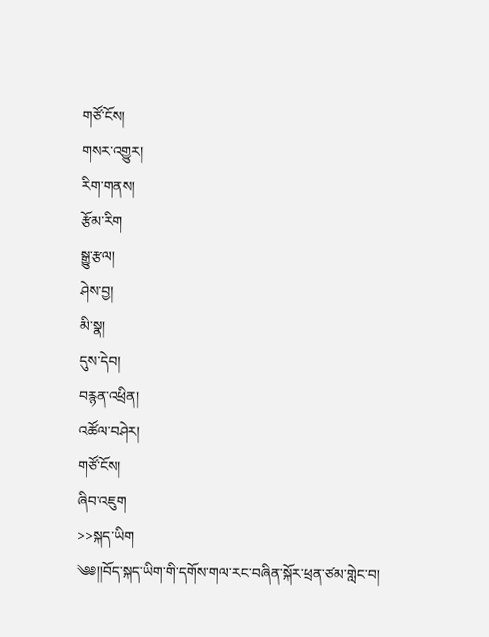གཙོ་ངོས།
གསར་འགྱུར།
རིག་གནས།
རྩོམ་རིག
སྒྱུ་རྩལ།
ཤེས་བྱ།
མི་སྣ།
དུས་དེབ།
བརྙན་འཕྲིན།
འཚོལ་བཤེར།
གཙོ་ངོས།
ཞིབ་འཇུག
>>སྐད་ཡིག
༄༅།།བོད་སྐད་ཡིག་གི་དགོས་གལ་རང་བཞིན་སྐོར་ཕྲན་ཙམ་གླེང་བ།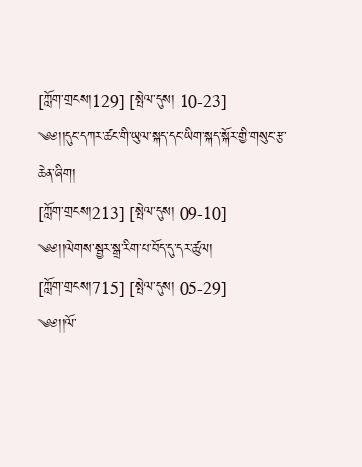[ཀློག་གྲངས།129] [སྤེལ་དུས། 10-23]
༄༅།།དུང་དཀར་ཚང་གི་ཡུལ་སྐད་དང་ཡིག་སྐད་སྐོར་གྱི་གསུང་རྩ་ཆེན་ཞིག།
[ཀློག་གྲངས།213] [སྤེལ་དུས། 09-10]
༄༅།།ལེགས་སྦྱར་སྒྲ་རིག་པ་བོད་དུ་དར་ཚུལ།
[ཀློག་གྲངས།715] [སྤེལ་དུས། 05-29]
༄༅།།ལོ་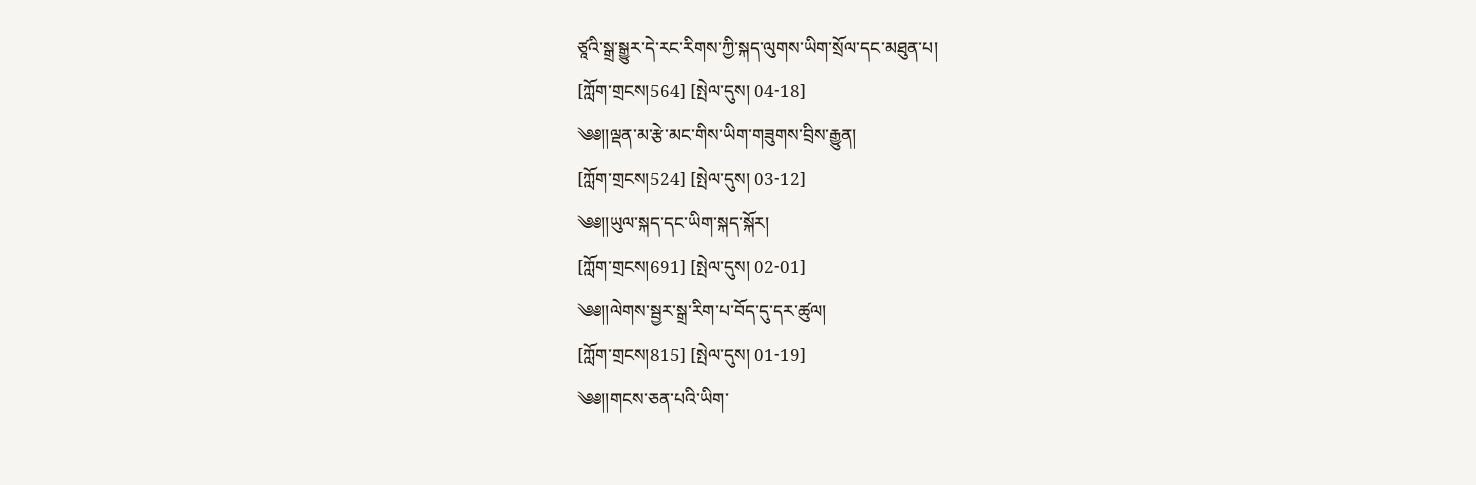ཙཱའི་སྒྲ་སྒྱུར་དེ་རང་རིགས་ཀྱི་སྐད་ལུགས་ཡིག་སྲོལ་དང་མཐུན་པ།
[ཀློག་གྲངས།564] [སྤེལ་དུས། 04-18]
༄༅།།ལྡན་མ་རྩེ་མང་གིས་ཡིག་གཟུགས་བྲིས་རྒྱུན།
[ཀློག་གྲངས།524] [སྤེལ་དུས། 03-12]
༄༅།།ཡུལ་སྐད་དང་ཡིག་སྐད་སྐོར།
[ཀློག་གྲངས།691] [སྤེལ་དུས། 02-01]
༄༅།།ལེགས་སྦྱར་སྒྲ་རིག་པ་བོད་དུ་དར་ཚུལ།
[ཀློག་གྲངས།815] [སྤེལ་དུས། 01-19]
༄༅།།གངས་ཅན་པའི་ཡིག་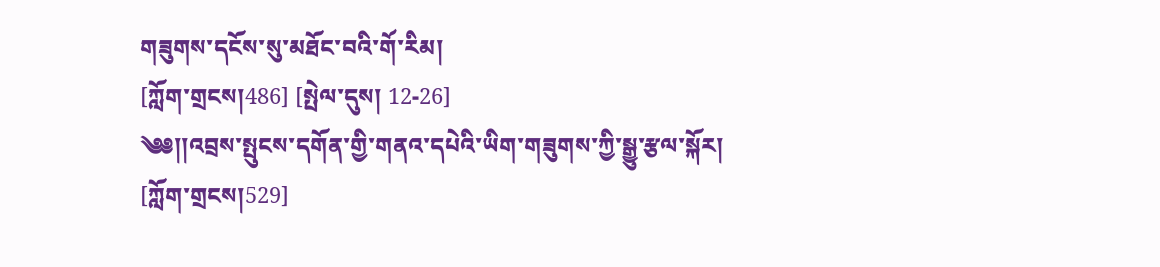གཟུགས་དངོས་སུ་མཐོང་བའི་གོ་རིམ།
[ཀློག་གྲངས།486] [སྤེལ་དུས། 12-26]
༄༅།།འབྲས་སྤུངས་དགོན་གྱི་གནའ་དཔེའི་ཡིག་གཟུགས་ཀྱི་སྒྱུ་རྩལ་སྐོར།
[ཀློག་གྲངས།529]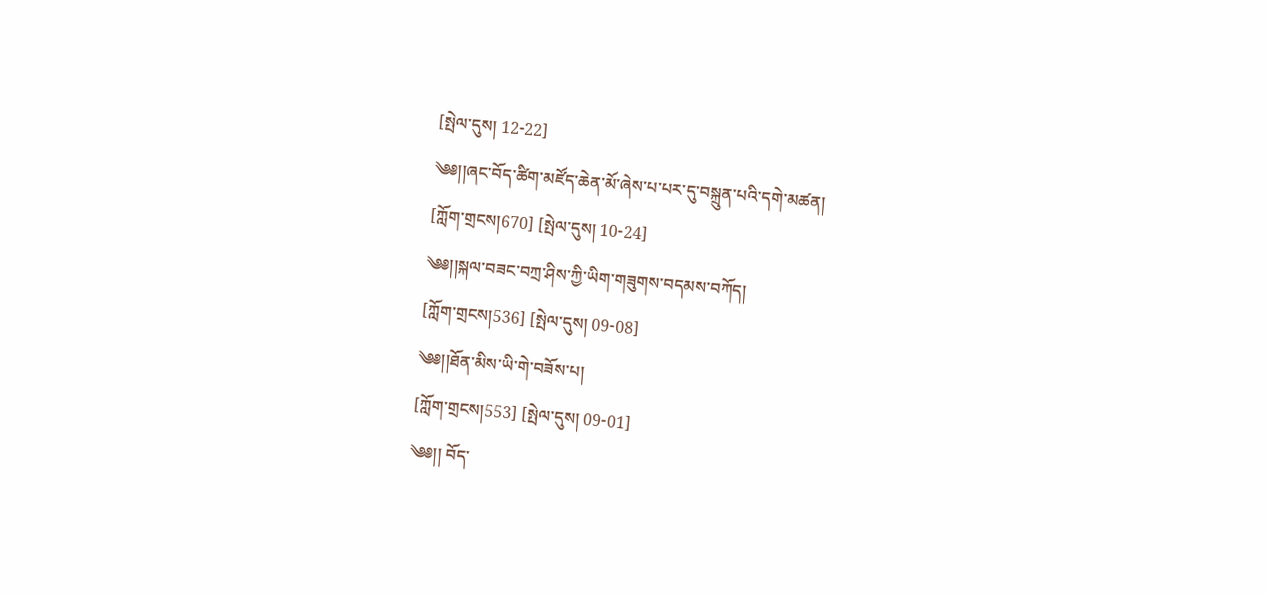[སྤེལ་དུས། 12-22]
༄༅།།ཞང་བོད་ཚིག་མཛོད་ཆེན་མོ་ཞེས་པ་པར་དུ་བསྐྲུན་པའི་དགེ་མཚན།
[ཀློག་གྲངས།670] [སྤེལ་དུས། 10-24]
༄༅།།སྐལ་བཟང་བཀྲ་ཤིས་ཀྱི་ཡིག་གཟུགས་བདམས་བཀོད།
[ཀློག་གྲངས།536] [སྤེལ་དུས། 09-08]
༄༅།།ཐོན་མིས་ཡི་གེ་བཟོས་པ།
[ཀློག་གྲངས།553] [སྤེལ་དུས། 09-01]
༄༅།། བོད་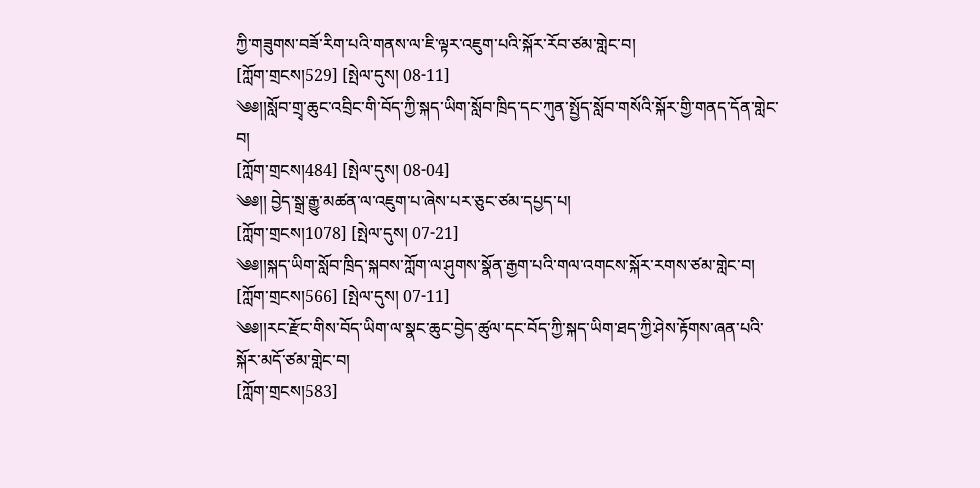ཀྱི་གཟུགས་བཟོ་རིག་པའི་གནས་ལ་ཇི་ལྟར་འཇུག་པའི་སྐོར་རོབ་ཙམ་གླེང་བ།
[ཀློག་གྲངས།529] [སྤེལ་དུས། 08-11]
༄༅།།སློབ་གྲྭ་ཆུང་འབྲིང་གི་བོད་ཀྱི་སྐད་ཡིག་སློབ་ཁྲིད་དང་ཀུན་སྤྱོད་སློབ་གསོའི་སྐོར་གྱི་གནད་དོན་གླེང་བ།
[ཀློག་གྲངས།484] [སྤེལ་དུས། 08-04]
༄༅།། བྱེད་སྒྲ་རྒྱུ་མཚན་ལ་འཇུག་པ་ཞེས་པར་ཅུང་ཙམ་དཔྱད་པ།
[ཀློག་གྲངས།1078] [སྤེལ་དུས། 07-21]
༄༅།།སྐད་ཡིག་སློབ་ཁྲིད་སྐབས་ཀློག་ལ་ཤུགས་སྣོན་རྒྱག་པའི་གལ་འགངས་སྐོར་རགས་ཙམ་གླེང་བ།
[ཀློག་གྲངས།566] [སྤེལ་དུས། 07-11]
༄༅།།རང་རྫོང་གིས་བོད་ཡིག་ལ་སྣང་ཆུང་བྱེད་ཚུལ་དང་བོད་ཀྱི་སྐད་ཡིག་ཐད་ཀྱི་ཤེས་རྟོགས་ཞན་པའི་སྐོར་མདོ་ཙམ་གླེང་བ།
[ཀློག་གྲངས།583]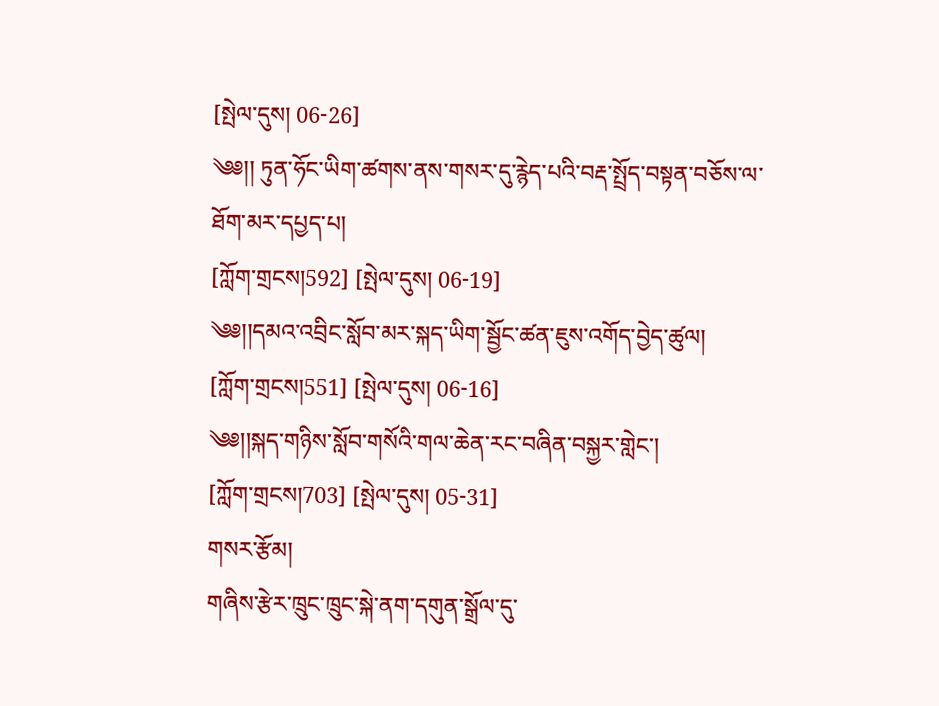[སྤེལ་དུས། 06-26]
༄༅།། ཏུན་ཧོང་ཡིག་ཚགས་ནས་གསར་དུ་རྙེད་པའི་བརྡ་སྤྲོད་བསྟན་བཅོས་ལ་ཐོག་མར་དཔྱད་པ།
[ཀློག་གྲངས།592] [སྤེལ་དུས། 06-19]
༄༅།།དམའ་འབྲིང་སློབ་མར་སྐད་ཡིག་སྦྱོང་ཚན་ཇུས་འགོད་བྱེད་ཚུལ།
[ཀློག་གྲངས།551] [སྤེལ་དུས། 06-16]
༄༅།།སྐད་གཉིས་སློབ་གསོའི་གལ་ཆེན་རང་བཞིན་བསྐྱར་གླེང་།
[ཀློག་གྲངས།703] [སྤེལ་དུས། 05-31]
གསར་རྩོམ།
གཞིས་རྩེར་ཁྲུང་ཁྲུང་སྐེ་ནག་དགུན་སྒྲོལ་དུ་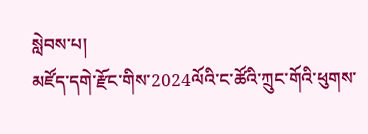སླེབས་པ།
མཛོད་དགེ་རྫོང་གིས་2024ལོའི་ང་ཚོའི་ཀྲུང་གོའི་ཕུགས་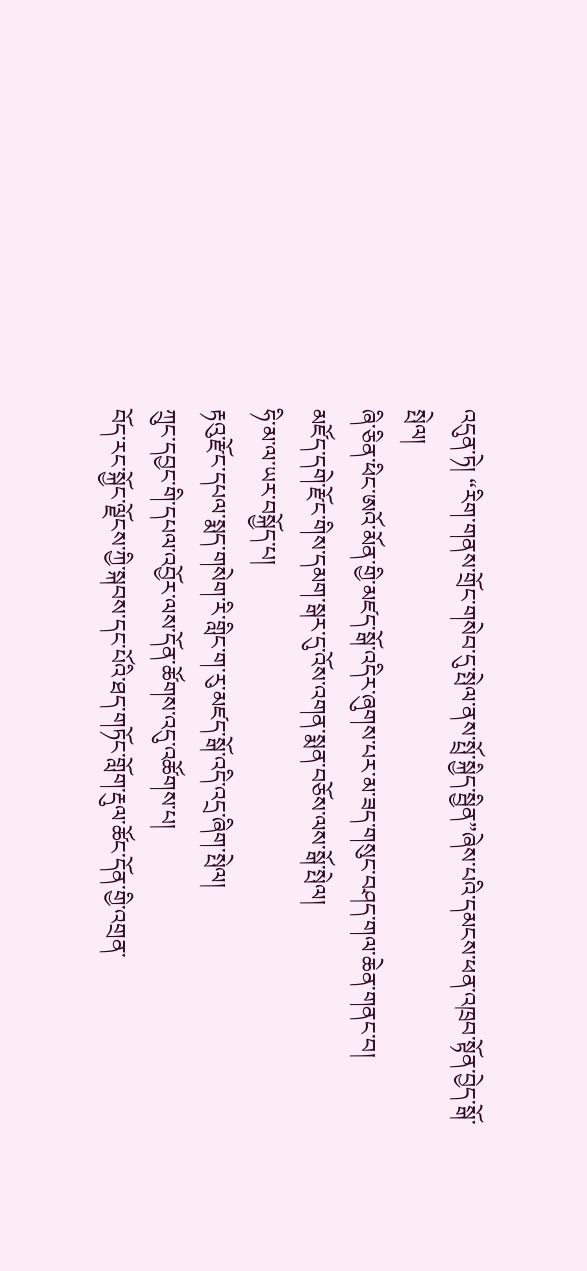འདུན་ཏེ། “རིག་གནས་གྲོང་གསེབ་དུ་སྤེལ་ནས་སྤྲོ་སྐྱིད་སྦྱིན”ཞེས་པའི་དམངས་ཕན་འཁྲབ་སྟོན་བྱེད་སྒོ་སྤེལ།
ཞི་ཅིན་ཕིང་ཨའོ་མོན་གྱི་མཛད་སྒོ་འདིར་ཞུགས་པར་མ་ཟད་གསུང་བཤད་གལ་ཆེན་གནང་བ།
མཛོད་དགེ་རྫོང་གིས་དམག་སྒར་དུ་འོས་འགན་སྨན་བཅོས་ལས་སྒོ་སྤེལ།
ཧི་མ་ལ་ཡར་བསྐྱོད་པ།
རྟའུ་རྫོང་དཔལ་སྨད་གསེག་རི་གླིང་ག་རུ་མཛད་སྒོ་འདི་འདྲ་ཞིག་སྤེལ།
ཀྲུང་དབྱང་གི་དཔལ་འབྱོར་ལས་དོན་ཚོགས་འདུ་འཚོགས་པ།
བོད་རང་སྐྱོང་ལྗོངས་ཀྱི་སྐབས་དང་པོའི་ཐད་གཏོང་གློག་རྡུལ་ཚོང་དོན་གྱི་འགྲན་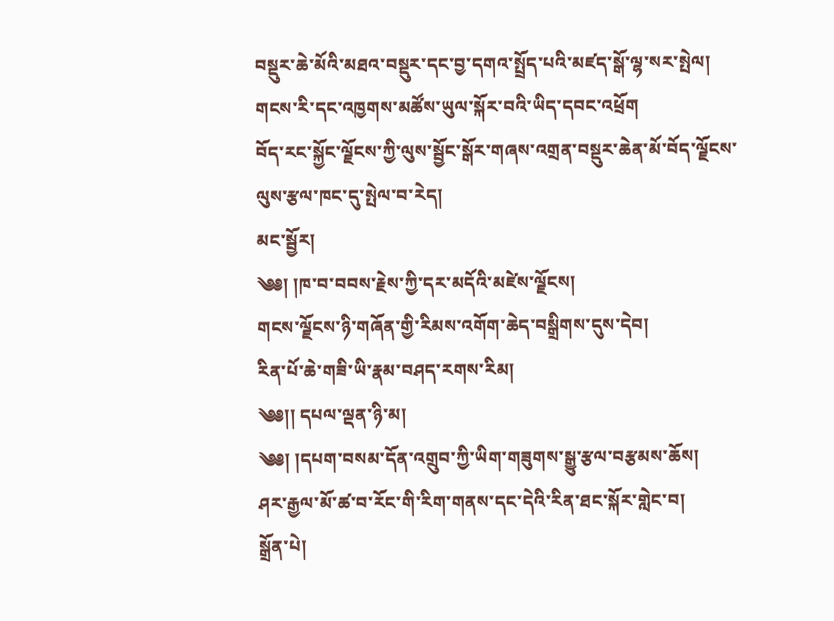བསྡུར་ཆེ་མོའི་མཐའ་བསྡུར་དང་བྱ་དགའ་སྤྲོད་པའི་མཛད་སྒོ་ལྷ་སར་སྤེལ།
གངས་རི་དང་འཁྱགས་མཚོས་ཡུལ་སྐོར་བའི་ཡིད་དབང་འཕྲོག
བོད་རང་སྐྱོང་ལྗོངས་ཀྱི་ལུས་སྦྱོང་སྒོར་གཞས་འགྲན་བསྡུར་ཆེན་མོ་བོད་ལྗོངས་ལུས་རྩལ་ཁང་དུ་སྤེལ་བ་རེད།
མང་སྦྱོར།
༄༅། །ཁ་བ་བབས་རྗེས་ཀྱི་དར་མདོའི་མཛེས་ལྗོངས།
གངས་ལྗོངས་ཉི་གཞོན་གྱི་རིམས་འགོག་ཆེད་བསྒྲིགས་དུས་དེབ།
རིན་པོ་ཆེ་གཟི་ཡི་རྣམ་བཤད་རགས་རིམ།
༄༅།། དཔལ་ལྡན་ཉི་མ།
༄༅། །དཔག་བསམ་དོན་འགྲུབ་ཀྱི་ཡིག་གཟུགས་སྒྱུ་རྩལ་བརྩམས་ཆོས།
ཤར་རྒྱལ་མོ་ཚ་བ་རོང་གི་རིག་གནས་དང་དེའི་རིན་ཐང་སྐོར་གླེང་བ།
སྒྲོན་པེ།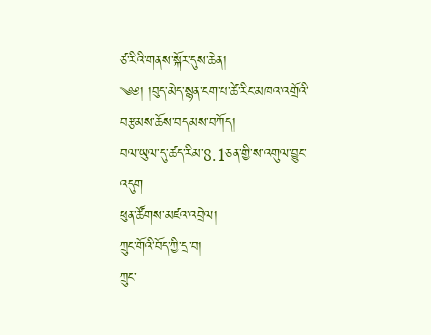ཙ་རིའི་གནས་སྐོར་དུས་ཆེན།
༄༅། །བུད་མེད་སྙན་ངག་པ་ཚེ་རིང་མཁའ་འགྲོའི་བརྩམས་ཆོས་བདམས་བཀོད།
བལ་ཡུལ་དུ་ཚད་རིམ་8.1ཅན་གྱི་ས་འགུལ་བྱུང་འདུག
ཕུན་ཚོགས་མཛའ་འབྲེལ།
ཀྲུང་གོའི་བོད་ཀྱི་དྲ་བ།
ཀྲུང་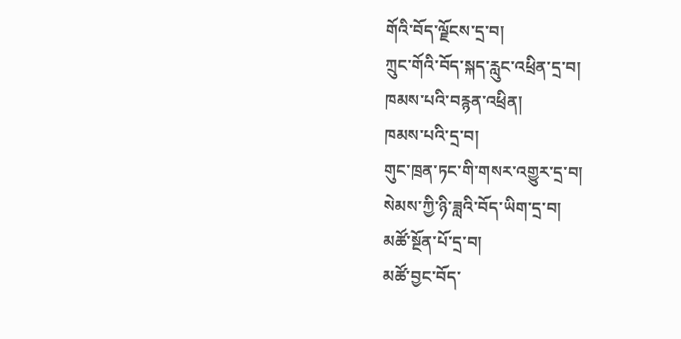གོའི་བོད་ལྗོངས་དྲ་བ།
ཀྲུང་གོའི་བོད་སྐད་རླུང་འཕྲིན་དྲ་བ།
ཁམས་པའི་བརྙན་འཕྲིན།
ཁམས་པའི་དྲ་བ།
གུང་ཁྲན་ཏང་གི་གསར་འགྱུར་དྲ་བ།
སེམས་ཀྱི་ཉི་ཟླའི་བོད་ཡིག་དྲ་བ།
མཚོ་སྔོན་པོ་དྲ་བ།
མཚོ་བྱང་བོད་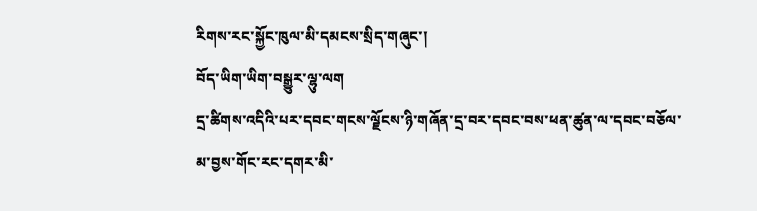རིགས་རང་སྐྱོང་ཁུལ་མི་དམངས་སྲིད་གཞུང་།
བོད་ཡིག་ཡིག་བསྒྱུར་ལྷུ་ལག
དྲ་ཚིགས་འདིའི་པར་དབང་གངས་ལྗོངས་ཉི་གཞོན་དྲ་བར་དབང་བས་ཕན་ཚུན་ལ་དབང་བཅོལ་མ་བྱས་གོང་རང་དགར་མི་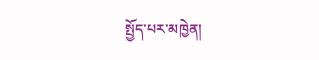སྤྱོད་པར་མཁྱེན།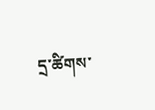དྲ་ཚིགས་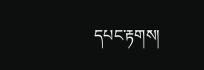དཔང་རྟགས།